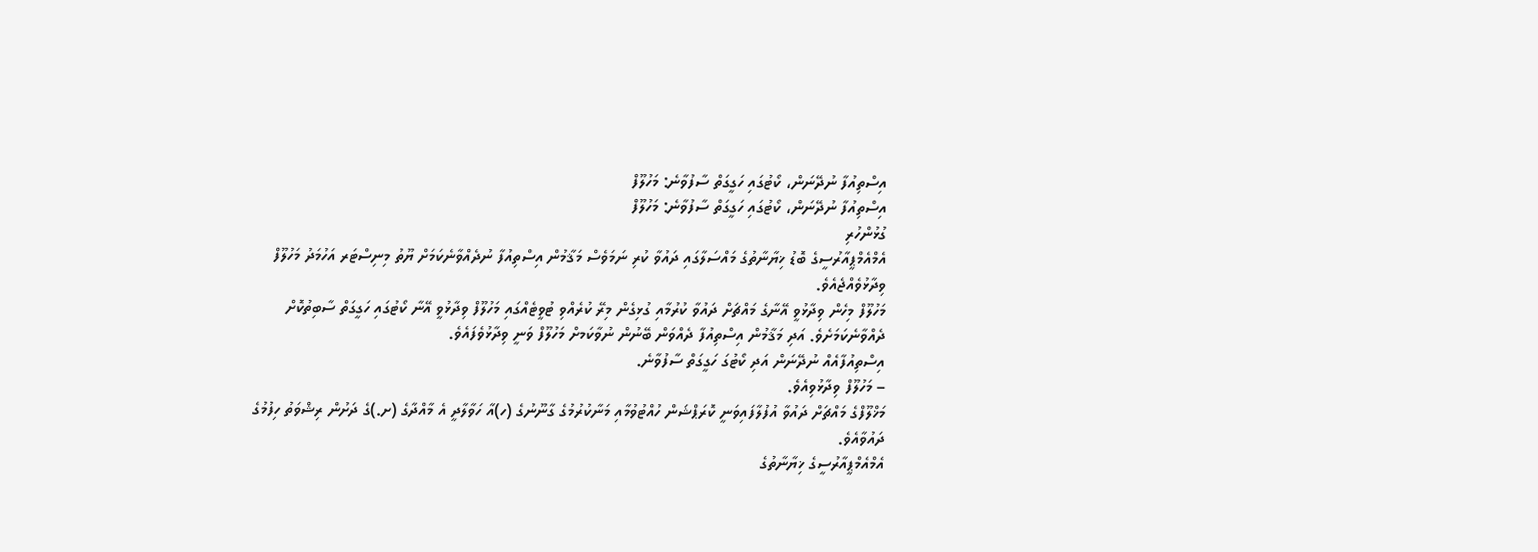އިސްތިއުފާ ނުދޭނަން، ކޯޓުގައި ހަގީގަތް ސާފުވާނެ: މަހުލޫފް
އިސްތިއުފާ ނުދޭނަން، ކޯޓުގައި ހަގީގަތް ސާފުވާނެ: މަހުލޫފް
ގުޅުންހުރި
އެމްއެމްޕީއާރުސީގެ ބޮޑު ޚިޔާނާތުގެ މައްސަލާގައި ދައުވާ ކުރި ނަމަވެސް މަޤާމުން އިސްތިއުފާ ނުދެއްވާނެކަމަށް ޔޫތު މިނިސްޓަރ އަހުމަދު މަހުލޫފް ވިދާޅުވެއްޖެއެވެ.
މަހުލޫފް މިހެން ވިދާޅުވީ އޭނާގެ މައްޗަށް ދައުވާ ކުރުމާއި ގުޅިގެން މިރޭ ކުރެއްވި ޓުވީޓެއްގައި މަހުލޫފް ވިދާޅުވީ އޭނާ ކޯޓުގައި ހަގީގަތް ސާބިތުކޮށް ދެއްވާނެކަމަށެވެ. އަދި މަޤާމުން އިސްތިއުފާ ދެއްވަން ބޭނުން ނުވާކަމށް މަހުލޫފް ވަނީ ވިދާޅުވެފައެވެ.
އިސްތިއުފާއެއް ނުދޭނަން އަދި ކޯޓުގަ ހަގީގަތް ސާފުވާނެ.
– މަހުލޫފް ވިދާޅުވިއެވެ.
މަޚްލޫފްގެ މައްޗަށް ދައުވާ އުފުލާފައިވަނީ ކޮރަޕްޝަން ހުއްޓުވުމާއި މަނާކުރުމުގެ ގާނޫނުގެ (ހ)އާ ހަވާލާދީ އެ މާއްދާގެ (ށ.)ގެ ދަށުން ރިޝްވަތު ހިފުމުގެ ދައުވާއެވެ.
އެމްއެމްޕީއާރުސީގެ ޚިޔާނާތުގެ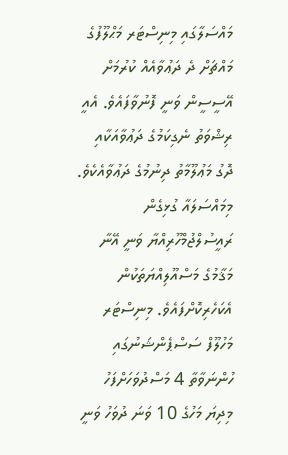މައްސަލާގައި މިނިސްޓަރ މަޙްލޫފުގެ މައްޗަށް ދެ ދަޢުވާއެއް ކުރުމަށް އޭސީސީން ވަނީ ފޮނުވާފައެވެ. އެއީ ރިޝްވަތު ނެގިކަމުގެ ދަޢުވާއަކާއި ދޮގު މަޢުލޫމާތު ދިނުމުގެ ދަޢުވާއެކެވެ. މިމައްސަލައާ ގުޅިގެން ރައީސުލްޖުމްހޫރިއްޔާ ވަނީ އޭނާ މަޤާމުގެ މަސްއޫލިއްޔަތަކުން އެކަހެރިކޮށްފައެވެ. މިނިސްޓަރ މަހުލޫފް ސަސްޕެންޝަނުގައި ހުންނަވާތާ 4 މަސްދުވަހަށްފަހު މިދިޔަ މަހުގެ 10 ވަނަ ދުވަހު ވަނީ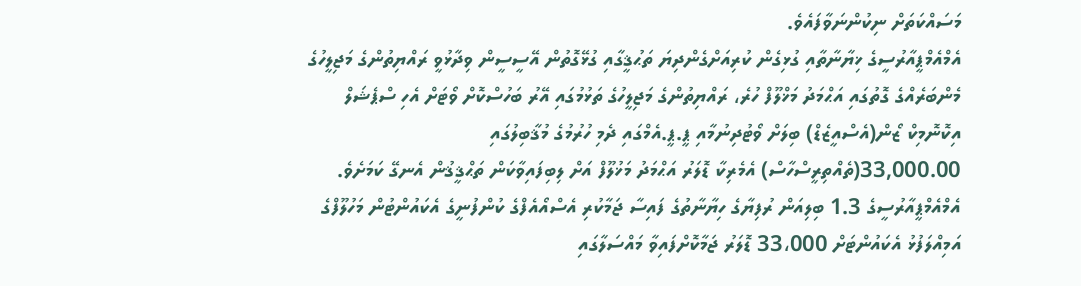މަސައްކަތަށް ނިކުންނަވާފައެވެ.
އެމްއެމްޕީއާރުސީގެ ޚިޔާނާތާއި ގުޅިގެން ކުރިއަށްގެންދިޔަ ތަޙުޤީގާއި ގުޅޭގޮތުން އޭސީސީން ވިދާޅުވީ ރައްޔިތުންގެ މަޖިލީހުގެ މެންބަރެއްގެ ގޮތުގައި އަޙްމަދު މަޚްލޫފް ހުރެ، ރައްޔިތުންގެ މަޖިލީހުގެ ތަޅުމުގައި އޭރު ބަހުސްކޮށް ވޯޓަށް އެހި ސްޕެޝަލް އިކޮނޮމިކް ޒޯން(އެސްއީޒެޑް) ބިލަށް ވޯޓުދިނުމާއި ޕީ.ޕީ.އެމްގައި ދެމި ހުރުމުގެ މުޤާބިލުގައި 33,000.00(ތެއްތިރީސްހާސް) އެމެރިކާ ޑޮލަރު އަޙްމަދު މަޚުލޫފް އަށް ލިބިފައިވާކަން ތަޙްޤީޤުން އެނގޭ ކަމަށެވެ.
އެމްއެމްޕީއާރުސީގެ 1.3 ބިލިއަން ރުފިޔާގެ ހިޔާނާތުގެ ފައިސާ ޖަމާކުރި އެސްއޯއެފްގެ ކުންފުނީގެ އެކައުންޓުން މަހުލޫފްގެ އަމިއްލަފުޅު އެކައުންޓަށް 33،000 ޑޮލަރު ޖަމާކޮށްފައިވާ މައްސަލާގައި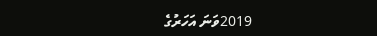2019ވަނަ އަހަރުގެ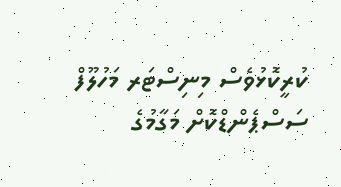ކުރީކޮޅުވެސް މިނިސްޓަރ މަހުލޫފް ސަސްޕެންޑްކޮށް މަގާމުގެ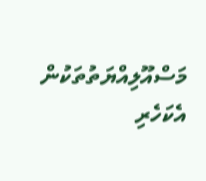މަސްއޫލިއްޔަތުތަކުން އެކަހެރި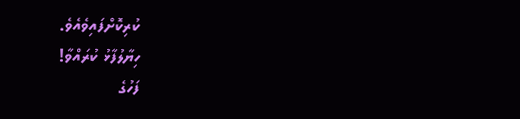ކުރިކޮށްފައިވެއެވެ.
ހިޔާލުފާޅު ކުރައްވާ!
ފަހުގެ